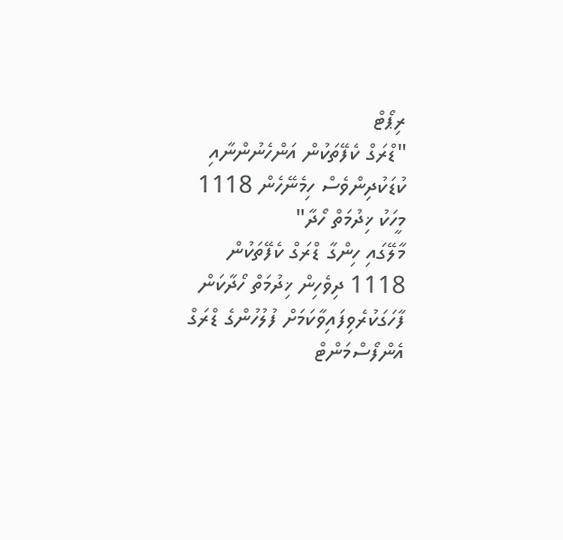ރިޕޯޓް
"ޑްރަގް ކެފޭތަކުން އަންހެނުންނާއި ކުޑަކުދިންވެސް ހިމެނޭހެން 1118 މީހަކު ޚިދުމަތް ހޯދާ"
މާލޭގައި ހިންގާ ޑްރަގް ކެފޭތަކުން 1118 ދިވެހިން ޚިދުމަތް ހޯދާކަން ފާހަގަކުރެވިފައިވާކަމަށް ފުލުހުންގެ ޑްރަގް އެންފޯސްމަންޓް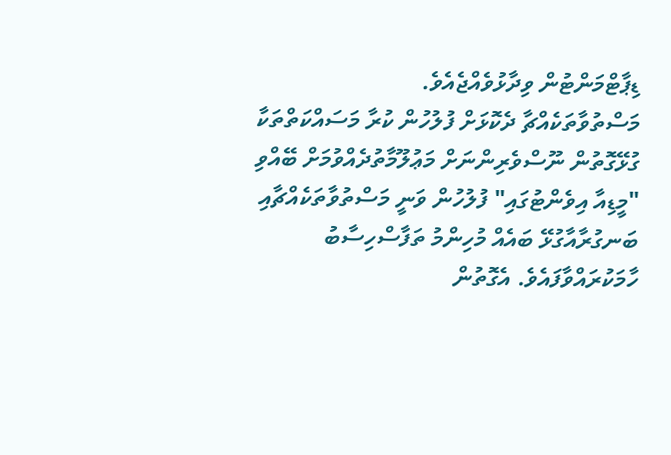ޑިޕާޓްމަންޓުން ވިދާޅުވެއްޖެއެވެ.
މަސްތުވާތަކެއްޗާ ދެކޮޅަށް ފުލުހުން ކުރާ މަސައްކަތްތަކާ ގުޅޭގޮތުން ނޫސްވެރިންނަށް މަޢުލޫމާތުދެއްވުމަށް ބޭއްވި "މީޑިއާ އިވެންޓުގައި" ފުލުހުން ވަނީ މަސްތުވާތަކެއްޗާއި ބަނގުރާއާގުޅޭ ބައެއް މުހިންމު ތަފާސްހިސާބު ހާމަކުރައްވާފައެވެ. އެގޮތުން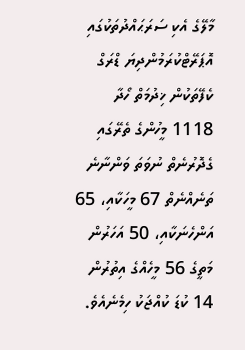މާލޭގެ އެކި ސަރަޙައްދުތަކުގައި އޮޕަރޭޓްކުރަމުންދިޔަ ޑްރަގް ކެފޭތަކުން ޚިދުމަތް ހޯދާ 1118 މީހުންގެ ތެރޭގައި ގެދޮރުނެތް ނުވަތަ ވަންނާނެ ތަނެއްނެތް 67 މީހަކާއި، 65 އަންހެނަކާއި، 50 އަހަރުން މަތީގެ 56 މީހެއްގެ އިތުރުން 14 ކުޑަ ކުއްޖަކު ހިމެނެއެވެ.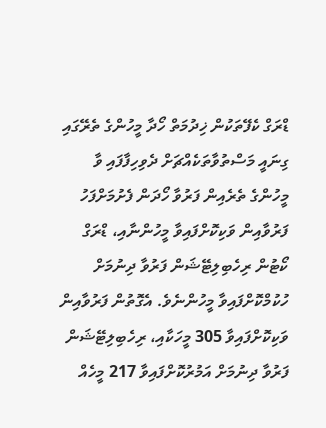ޑްރަގް ކެފޭތަކުން ޚިދުމަތް ހޯދާ މީހުންގެ ތެރޭގައި ގިނައީ މަސްތުވާތަކެއްޗަށް ދެވިހިފާފައި ވާ މީހުންގެ ތެރެއިން ފަރުވާ ހޯދަން ފެށުމަށްފަހު ފަރުވާއިން ވަކިކޮށްފައިވާ މީހުންނާއި، ޑްރަގް ކޯޓުން ރިހެބިލިޓޭޝަން ފަރުވާ ދިނުމަށް ހުކުމްކޮށްފައިވާ މީހުންނެވެ. އެގޮތުން ފަރުވާއިން ވަކިކޮށްފައިވާ 305 މީހަކާއި، ރިހެބިލިޓޭޝަން ފަރުވާ ދިނުމަށް އަމުރުކޮށްފައިވާ 217 މީހެއް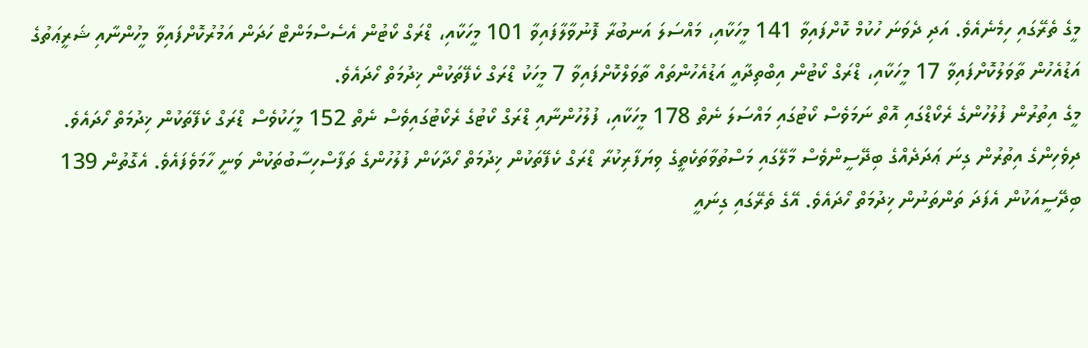މީގެ ތެރޭގައި ހިމެނެއެވެ. އަދި ދެވަނަ ހުކުމް ކޮށްފައިވާ 141 މީހަކާއި، މައްސަލަ އަނބުރާ ފޮނުވާލާފައިވާ 101 މީހަކާއި، ޑްރަގް ކޯޓުން އެސެސްމަންޓް ހަދަން އަމުރުކޮށްފައިވާ މީހުންނާއި ޝަރީޢަތުގެ އަޑުއެހުން ތާވަލުކޮށްފައިވާ 17 މީހަކާއި، ޑްރަގް ކޯޓުން އިބްތިދާއީ އަޑުއެހުންތައް ތާވަލްކޮށްފައިވާ 7 މީހަކު ޑްރަގް ކެފޭތަކުން ޚިދުމަތް ހޯދައެވެ.
މީގެ އިތުރުން ފުލުހުންގެ ރެކޯޑްގައި އޮތް ނަމަވެސް ކޯޓުގައި މައްސަލަ ނެތް 178 މީހަކާއި، ފުލުހުންނާއި ޑްރަގް ކޯޓުގެ ރެކޯޓުގައިވެސް ނެތް 152 މީހަކުވެސް ޑްރަގް ކެފޭތަކުން ޚިދުމަތް ހޯދައެވެ.
ދިވެހިންގެ އިތުރުން ގިނަ ޢަދަދެއްގެ ބިދޭސީންވެސް މާލޭގައި މަސްތުވާތަކެތީގެ ވިޔަފާރިކުރާ ޑްރަގް ކެފޭތަކުން ޚިދުމަތް ހޯދާކަން ފުލުހުންގެ ތަފާސްހިސާބުތަކުން ވަނީ ހާމަވެފައެވެ. އެގޮތުން 139 ބިދޭސީއަކުން އެފަދަ ތަންތަނުން ޚިދުމަތް ހޯދައެވެ. އޭގެ ތެރޭގައި ގިނައީ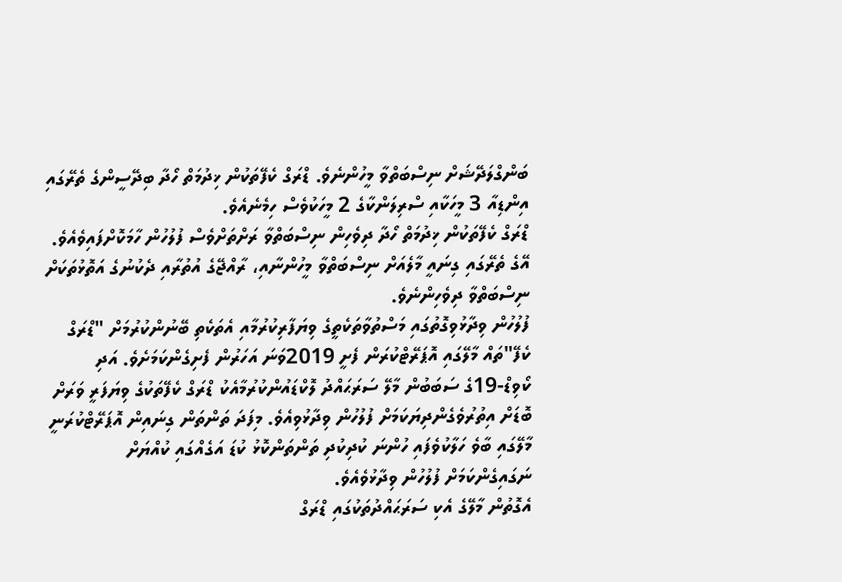ބަންގްލަދޭޝަށް ނިސްބަތްވާ މީހުންނެވެ. ޑްރަގް ކެފޭތަކުން ޚިދުމަތް ހޯދާ ބިދޭސީންގެ ތެރޭގައި އިންޑިއާ 3 މީހަކާއި ސްރިލަންކާގެ 2 މީހަކުވެސް ހިމެނެއެވެ.
ޑްރަގް ކެފޭތަކުން ޚިދުމަތް ހޯދާ ދިވެހިން ނިސްބަތްވާ ރަށްތަށްވެސް ފުލުހުން ހާމަކޮށްފައިވެއެވެ. އޭގެ ތެރޭގައި ގިނައީ މާލެއަށް ނިސްބަތްވާ މީހުންނާއި، ރާއްޖޭގެ އުތުރާއި ދެކުނުގެ އަތޮޅުތަކަށް ނިސްބަތްވާ ދިވެހިންނެވެ.
ފުލުހުން ވިދާޅުވިގޮތުގައި މަސްތުވާތަކެތީގެ ވިޔަފާރިކުރުމާއި އެތަކެތި ބޭނުންކުރުމަށް "ޑްރަގް ކެފޭ"ތައް މާލޭގައި އޮޕަރޭޓްކުރަން ފެށީ 2019ވަނަ އަހަރުން ފެށިގެންކަމަށެވެ. އަދި ކޯވިޑް-19ގެ ސަބަބުން މާލޭ ސަރަޙައްދު ލޮކްޑައުންކުރުމާއެކު ޑްރަގް ކެފޭތަކުގެ ވިޔަފަރީ ވަރަށް ބޮޑަށް އިތުރުވެގެންދިޔަކަމަށް ފުލުހުން ވިދާޅުވިއެވެ. މިފަދަ ތަންތަން ގިނައިން އޮޕަރޭޓްކުރަނީ މާލޭގައި ބާވެ ހަލާކުވެފައި ހުންނަ ކުދިކުދި ތަންތަންކޮޅު ކުޑަ އަގެއްގައި ކުއްޔަށް ނަގައިގެންކަމަށް ފުލުހުން ވިދާޅުވެއެވެ.
އެގޮތުން މާލޭގެ އެކި ސަރަޙައްދުތަކުގައި ޑްރަގް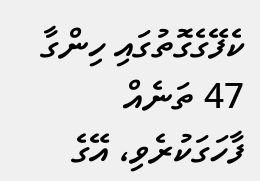ކެފޭގެގޮތުގައި ހިންގާ 47 ތަނެއް ފާހަގަކުރެވި، އޭގެ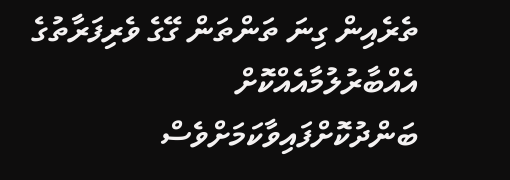ތެރެއިން ގިނަ ތަންތަން ގޭގެ ވެރިފަރާތުގެ އެއްބާރުލުމާއެއްކޮށް ބަންދުކޮށްފައިވާކަމަށްވެސް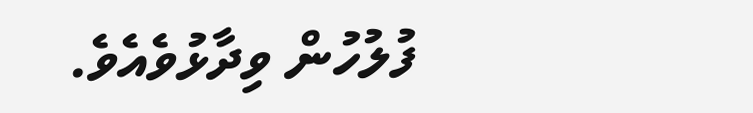ފުލުހުން ވިދާޅުވެއެވެ.